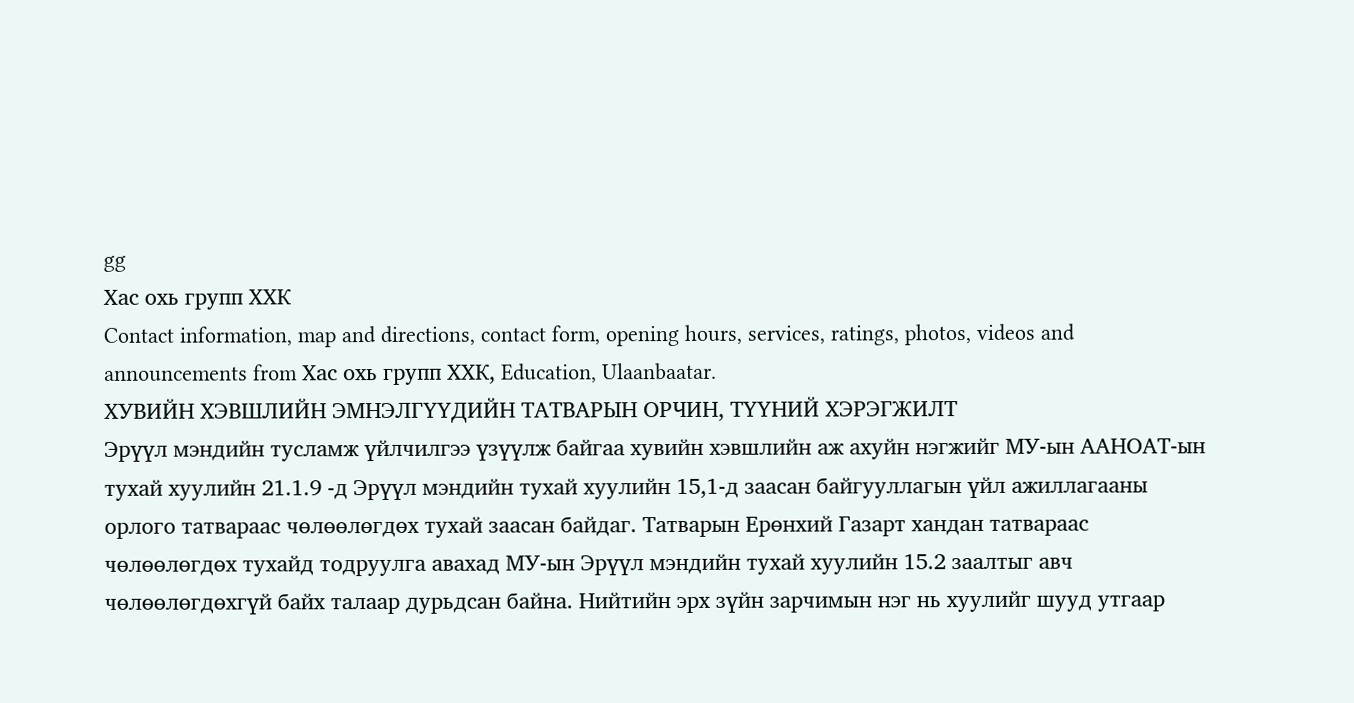gg
Хас охь групп ХХК
Contact information, map and directions, contact form, opening hours, services, ratings, photos, videos and announcements from Хас охь групп ХХК, Education, Ulaanbaatar.
ХУВИЙН ХЭВШЛИЙН ЭМНЭЛГҮҮДИЙН ТАТВАРЫН ОРЧИН, ТҮҮНИЙ ХЭРЭГЖИЛТ
Эрүүл мэндийн тусламж үйлчилгээ үзүүлж байгаа хувийн хэвшлийн аж ахуйн нэгжийг МУ-ын ААНОАТ-ын тухай хуулийн 21.1.9 -д Эрүүл мэндийн тухай хуулийн 15,1-д заасан байгууллагын үйл ажиллагааны орлого татвараас чөлөөлөгдөх тухай заасан байдаг. Татварын Ерөнхий Газарт хандан татвараас чөлөөлөгдөх тухайд тодруулга авахад МУ-ын Эрүүл мэндийн тухай хуулийн 15.2 заалтыг авч чөлөөлөгдөхгүй байх талаар дурьдсан байна. Нийтийн эрх зүйн зарчимын нэг нь хуулийг шууд утгаар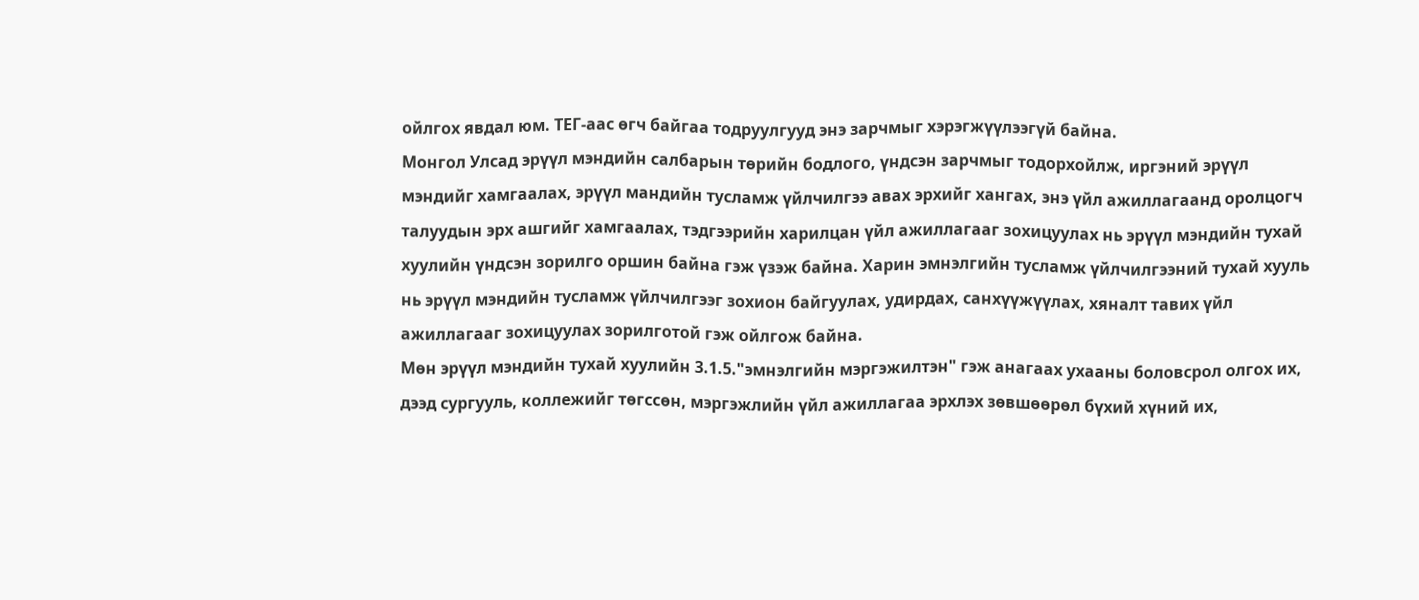ойлгох явдал юм. ТЕГ-аас өгч байгаа тодруулгууд энэ зарчмыг хэрэгжүүлээгүй байна.
Монгол Улсад эрүүл мэндийн салбарын төрийн бодлого, үндсэн зарчмыг тодорхойлж, иргэний эрүүл мэндийг хамгаалах, эрүүл мандийн тусламж үйлчилгээ авах эрхийг хангах, энэ үйл ажиллагаанд оролцогч талуудын эрх ашгийг хамгаалах, тэдгээрийн харилцан үйл ажиллагааг зохицуулах нь эрүүл мэндийн тухай хуулийн үндсэн зорилго оршин байна гэж үзэж байна. Харин эмнэлгийн тусламж үйлчилгээний тухай хууль нь эрүүл мэндийн тусламж үйлчилгээг зохион байгуулах, удирдах, санхүүжүүлах, хяналт тавих үйл ажиллагааг зохицуулах зорилготой гэж ойлгож байна.
Мөн эрүүл мэндийн тухай хуулийн 3.1.5."эмнэлгийн мэргэжилтэн" гэж анагаах ухааны боловсрол олгох их, дээд сургууль, коллежийг төгссөн, мэргэжлийн үйл ажиллагаа эрхлэх зөвшөөрөл бүхий хүний их,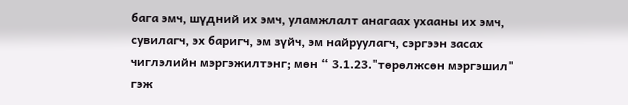бага эмч, шүдний их эмч, уламжлалт анагаах ухааны их эмч, сувилагч, эх баригч, эм зүйч, эм найруулагч, сэргээн засах чиглэлийн мэргэжилтэнг; мөн “ 3.1.23."төрөлжсөн мэргэшил" гэж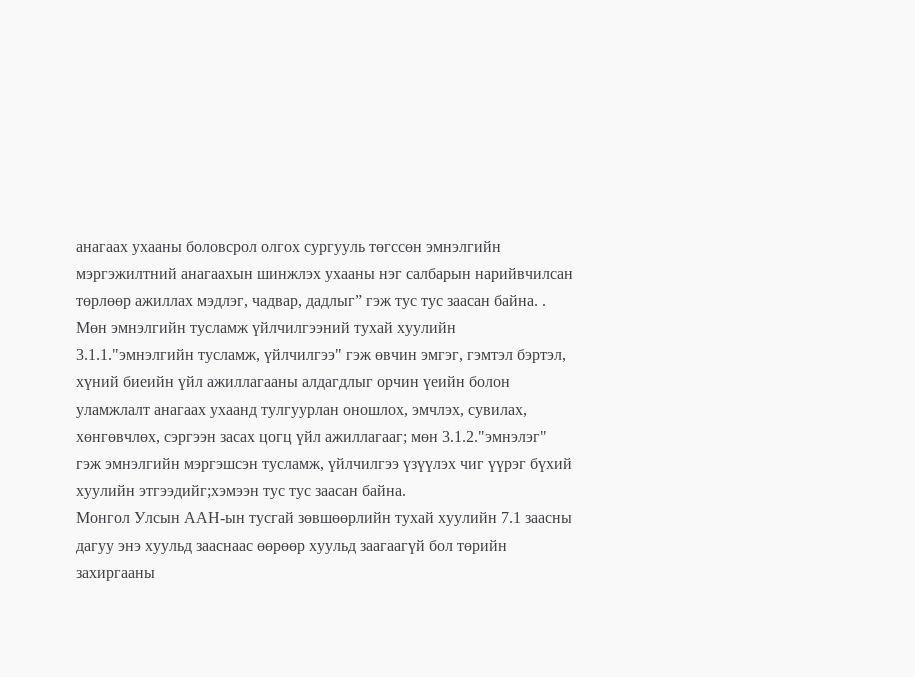анагаах ухааны боловсрол олгох сургууль төгссөн эмнэлгийн мэргэжилтний анагаахын шинжлэх ухааны нэг салбарын нарийвчилсан төрлөөр ажиллах мэдлэг, чадвар, дадлыг” гэж тус тус заасан байна. .
Мөн эмнэлгийн тусламж үйлчилгээний тухай хуулийн 3.1.1."эмнэлгийн тусламж, үйлчилгээ" гэж өвчин эмгэг, гэмтэл бэртэл, хүний биеийн үйл ажиллагааны алдагдлыг орчин үеийн болон уламжлалт анагаах ухаанд тулгуурлан оношлох, эмчлэх, сувилах, хөнгөвчлөх, сэргээн засах цогц үйл ажиллагааг; мөн 3.1.2."эмнэлэг" гэж эмнэлгийн мэргэшсэн тусламж, үйлчилгээ үзүүлэх чиг үүрэг бүхий хуулийн этгээдийг;хэмээн тус тус заасан байна.
Монгол Улсын ААН-ын тусгай зөвшөөрлийн тухай хуулийн 7.1 заасны дагуу энэ хуульд зааснаас өөрөөр хуульд заагаагүй бол төрийн захиргааны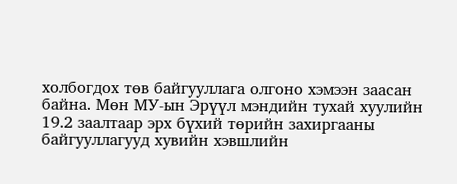холбогдох төв байгууллага олгоно хэмээн заасан байна. Мөн МУ-ын Эрүүл мэндийн тухай хуулийн 19.2 заалтаар эрх бүхий төрийн захиргааны байгууллагууд хувийн хэвшлийн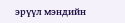эрүүл мэндийн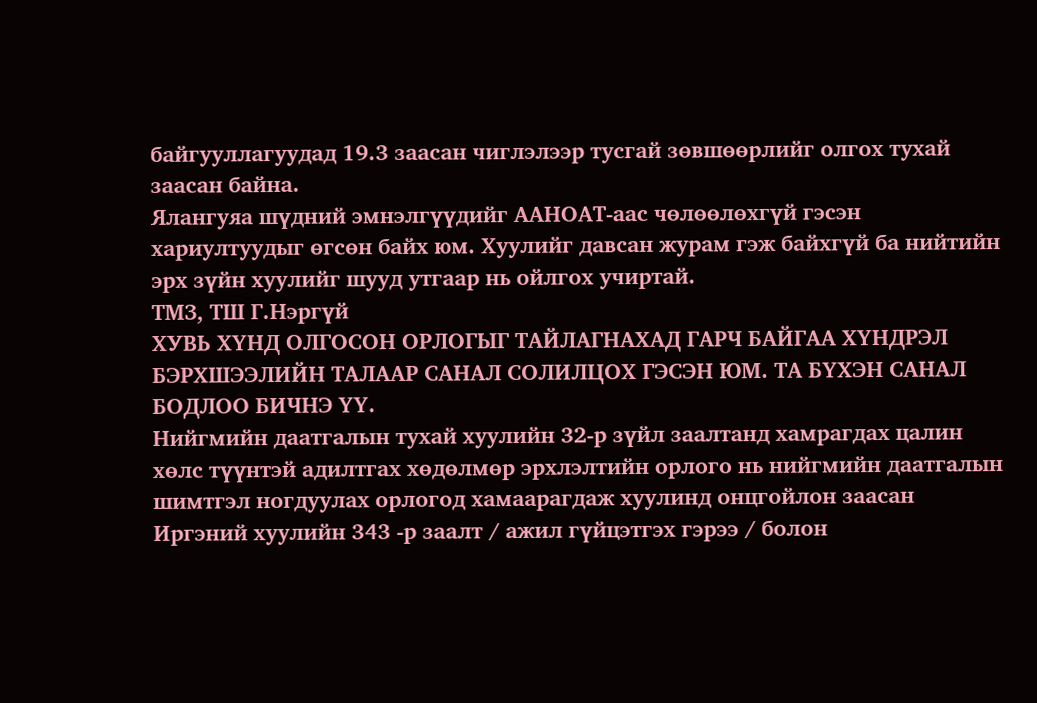байгууллагуудад 19.3 заасан чиглэлээр тусгай зөвшөөрлийг олгох тухай заасан байна.
Ялангуяа шүдний эмнэлгүүдийг ААНОАТ-аас чөлөөлөхгүй гэсэн хариултуудыг өгсөн байх юм. Хуулийг давсан журам гэж байхгүй ба нийтийн эрх зүйн хуулийг шууд утгаар нь ойлгох учиртай.
ТМЗ, ТШ Г.Нэргүй
ХУВЬ ХҮНД ОЛГОСОН ОРЛОГЫГ ТАЙЛАГНАХАД ГАРЧ БАЙГАА ХҮНДРЭЛ БЭРХШЭЭЛИЙН ТАЛААР САНАЛ СОЛИЛЦОХ ГЭСЭН ЮМ. ТА БҮХЭН САНАЛ БОДЛОО БИЧНЭ ҮҮ.
Нийгмийн даатгалын тухай хуулийн 32-р зүйл заалтанд хамрагдах цалин хөлс түүнтэй адилтгах хөдөлмөр эрхлэлтийн орлого нь нийгмийн даатгалын шимтгэл ногдуулах орлогод хамаарагдаж хуулинд онцгойлон заасан Иргэний хуулийн 343 -р заалт / ажил гүйцэтгэх гэрээ / болон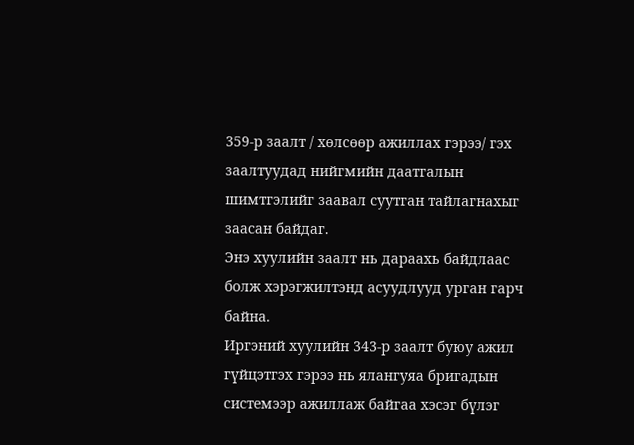359-р заалт / хөлсөөр ажиллах гэрээ/ гэх заалтуудад нийгмийн даатгалын шимтгэлийг заавал суутган тайлагнахыг заасан байдаг.
Энэ хуулийн заалт нь дараахь байдлаас болж хэрэгжилтэнд асуудлууд урган гарч байна.
Иргэний хуулийн 343-р заалт буюу ажил гүйцэтгэх гэрээ нь ялангуяа бригадын системээр ажиллаж байгаа хэсэг бүлэг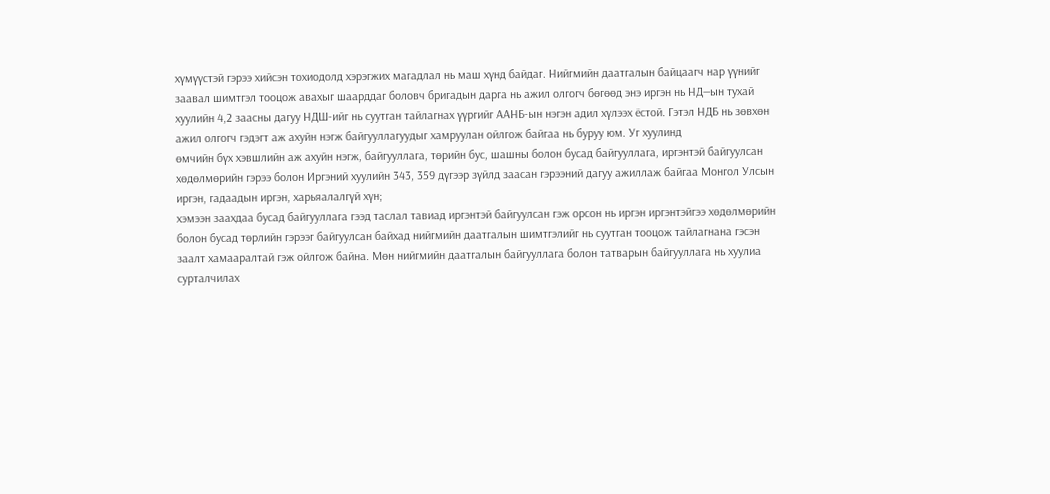хүмүүстэй гэрээ хийсэн тохиодолд хэрэгжих магадлал нь маш хүнд байдаг. Нийгмийн даатгалын байцаагч нар үүнийг заавал шимтгэл тооцож авахыг шаарддаг боловч бригадын дарга нь ажил олгогч бөгөөд энэ иргэн нь НД—ын тухай хуулийн 4,2 заасны дагуу НДШ-ийг нь суутган тайлагнах үүргийг ААНБ-ын нэгэн адил хүлээх ёстой. Гэтэл НДБ нь зөвхөн ажил олгогч гэдэгт аж ахуйн нэгж байгууллагуудыг хамруулан ойлгож байгаа нь буруу юм. Уг хуулинд
өмчийн бүх хэвшлийн аж ахуйн нэгж, байгууллага, төрийн бус, шашны болон бусад байгууллага, иргэнтэй байгуулсан хөдөлмөрийн гэрээ болон Иргэний хуулийн 343, 359 дүгээр зүйлд заасан гэрээний дагуу ажиллаж байгаа Монгол Улсын иргэн, гадаадын иргэн, харьяалалгүй хүн;
хэмээн заахдаа бусад байгууллага гээд таслал тавиад иргэнтэй байгуулсан гэж орсон нь иргэн иргэнтэйгээ хөдөлмөрийн болон бусад төрлийн гэрээг байгуулсан байхад нийгмийн даатгалын шимтгэлийг нь суутган тооцож тайлагнана гэсэн заалт хамааралтай гэж ойлгож байна. Мөн нийгмийн даатгалын байгууллага болон татварын байгууллага нь хуулиа сурталчилах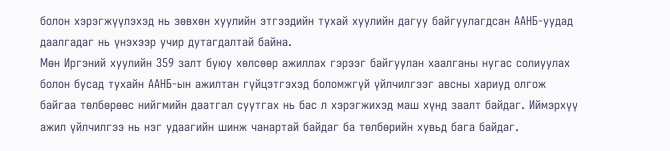болон хэрэгжүүлэхэд нь зөвхөн хуулийн этгээдийн тухай хуулийн дагуу байгуулагдсан ААНБ-уудад даалгадаг нь үнэхээр учир дутагдалтай байна.
Мөн Иргэний хуулийн 359 залт буюу хөлсөөр ажиллах гэрээг байгуулан хаалганы нугас солиуулах болон бусад тухайн ААНБ-ын ажилтан гүйцэтгэхэд боломжгүй үйлчилгээг авсны хариуд олгож байгаа төлбөрөөс нийгмийн даатгал суутгах нь бас л хэрэгжихэд маш хүнд заалт байдаг. Иймэрхүү ажил үйлчилгээ нь нэг удаагийн шинж чанартай байдаг ба төлбөрийн хувьд бага байдаг.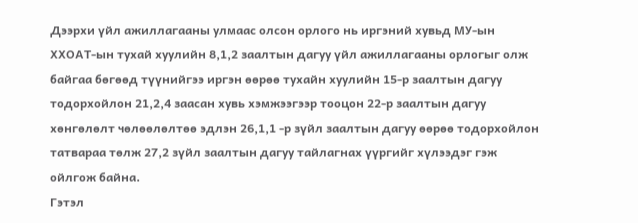Дээрхи үйл ажиллагааны улмаас олсон орлого нь иргэний хувьд МУ-ын ХХОАТ-ын тухай хуулийн 8,1,2 заалтын дагуу үйл ажиллагааны орлогыг олж байгаа бөгөөд түүнийгээ иргэн өөрөө тухайн хуулийн 15-р заалтын дагуу тодорхойлон 21,2,4 заасан хувь хэмжээгээр тооцон 22-р заалтын дагуу хөнгөлөлт чөлөөлөлтөө эдлэн 26,1,1 -р зүйл заалтын дагуу өөрөө тодорхойлон татвараа төлж 27,2 зүйл заалтын дагуу тайлагнах үүргийг хүлээдэг гэж ойлгож байна.
Гэтэл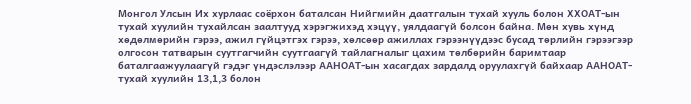Монгол Улсын Их хурлаас соёрхон баталсан Нийгмийн даатгалын тухай хууль болон ХХОАТ-ын тухай хуулийн тухайлсан заалтууд хэрэгжихэд хэцүү, уялдаагүй болсон байна. Мөн хувь хүнд хөдөлмөрийн гэрээ, ажил гүйцэтгэх гэрээ, хөлсөөр ажиллах гэрээнүүдээс бусад төрлийн гэрээгээр олгосон татварын суутгагчийн суутгаагүй тайлагналыг цахим төлбөрийн баримтаар баталгаажуулаагүй гэдэг үндэслэлээр ААНОАТ-ын хасагдах зардалд оруулахгүй байхаар ААНОАТ-тухай хуулийн 13,1,3 болон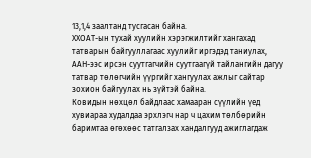13,1,4 заалтанд тусгасан байна.
ХХОАТ-ын тухай хуулийн хэрэгжилтийг хангахад татварын байгууллагаас хуулийг иргэдэд таниулах, ААН-ээс ирсэн суутгагчийн суутгаагүй тайлангийн дагуу татвар төлөгчийн үүргийг хангуулах ажлыг сайтар зохион байгуулах нь зүйтэй байна.
Ковидын нөхцөл байдлаас хамааран сүүлийн үед хувиараа худалдаа эрхлэгч нар ч цахим төлбөрийн баримтаа өгөхөөс татгалзах хандалгууд ажиглагдаж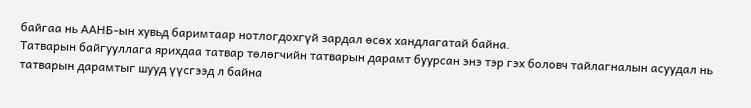байгаа нь ААНБ-ын хувьд баримтаар нотлогдохгүй зардал өсөх хандлагатай байна.
Татварын байгууллага ярихдаа татвар төлөгчийн татварын дарамт буурсан энэ тэр гэх боловч тайлагналын асуудал нь татварын дарамтыг шууд үүсгээд л байна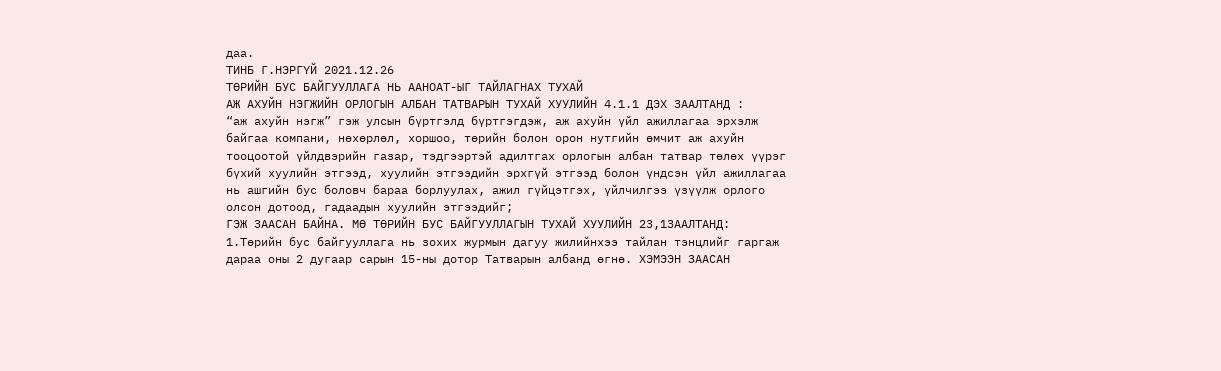даа.
ТИНБ Г.НЭРГҮЙ 2021.12.26
ТӨРИЙН БУС БАЙГУУЛЛАГА НЬ ААНОАТ-ЫГ ТАЙЛАГНАХ ТУХАЙ
АЖ АХУЙН НЭГЖИЙН ОРЛОГЫН АЛБАН ТАТВАРЫН ТУХАЙ ХУУЛИЙН 4.1.1 ДЭХ ЗААЛТАНД :
“аж ахуйн нэгж” гэж улсын бүртгэлд бүртгэгдэж, аж ахуйн үйл ажиллагаа эрхэлж байгаа компани, нөхөрлөл, хоршоо, төрийн болон орон нутгийн өмчит аж ахуйн тооцоотой үйлдвэрийн газар, тэдгээртэй адилтгах орлогын албан татвар төлөх үүрэг бүхий хуулийн этгээд, хуулийн этгээдийн эрхгүй этгээд болон үндсэн үйл ажиллагаа нь ашгийн бус боловч бараа борлуулах, ажил гүйцэтгэх, үйлчилгээ үзүүлж орлого олсон дотоод, гадаадын хуулийн этгээдийг;
ГЭЖ ЗААСАН БАЙНА. МӨ ТӨРИЙН БУС БАЙГУУЛЛАГЫН ТУХАЙ ХУУЛИЙН 23,1ЗААЛТАНД:
1.Төрийн бус байгууллага нь зохих журмын дагуу жилийнхээ тайлан тэнцлийг гаргаж дараа оны 2 дугаар сарын 15-ны дотор Татварын албанд өгнө. ХЭМЭЭН ЗААСАН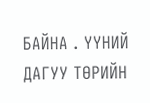БАЙНА . ҮҮНИЙ ДАГУУ ТӨРИЙН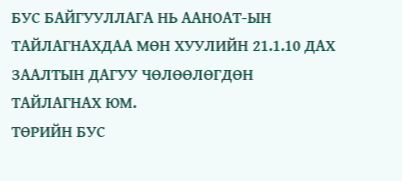БУС БАЙГУУЛЛАГА НЬ ААНОАТ-ЫН ТАЙЛАГНАХДАА МӨН ХУУЛИЙН 21.1.10 ДАХ ЗААЛТЫН ДАГУУ ЧӨЛӨӨЛӨГДӨН ТАЙЛАГНАХ ЮМ.
ТӨРИЙН БУС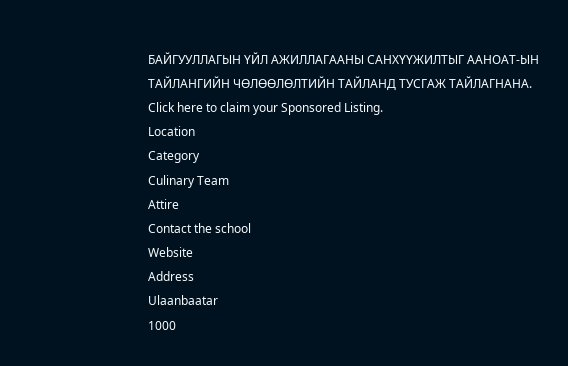БАЙГУУЛЛАГЫН ҮЙЛ АЖИЛЛАГААНЫ САНХҮҮЖИЛТЫГ ААНОАТ-ЫН ТАЙЛАНГИЙН ЧӨЛӨӨЛӨЛТИЙН ТАЙЛАНД ТУСГАЖ ТАЙЛАГНАНА.
Click here to claim your Sponsored Listing.
Location
Category
Culinary Team
Attire
Contact the school
Website
Address
Ulaanbaatar
1000